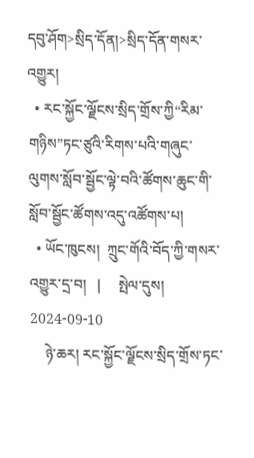དབུ་ཤོག>སྲིད་དོན།>སྲིད་དོན་གསར་འགྱུར།
  • རང་སྐྱོང་ལྗོངས་སྲིད་གྲོས་ཀྱི“རིམ་གཉིས”ཏང་ཙུའི་རིགས་པའི་གཞུང་ལུགས་སློབ་སྦྱོང་ལྟེ་བའི་ཚོགས་ཆུང་གི་སློབ་སྦྱོང་ཚོགས་འདུ་འཚོགས་པ།
  • ཡོང་ཁུངས།  ཀྲུང་གོའི་བོད་ཀྱི་གསར་འགྱུར་དྲ་བ།   |     སྤེལ་དུས།  2024-09-10
    ཉེ་ཆར། རང་སྐྱོང་ལྗོངས་སྲིད་གྲོས་ཏང་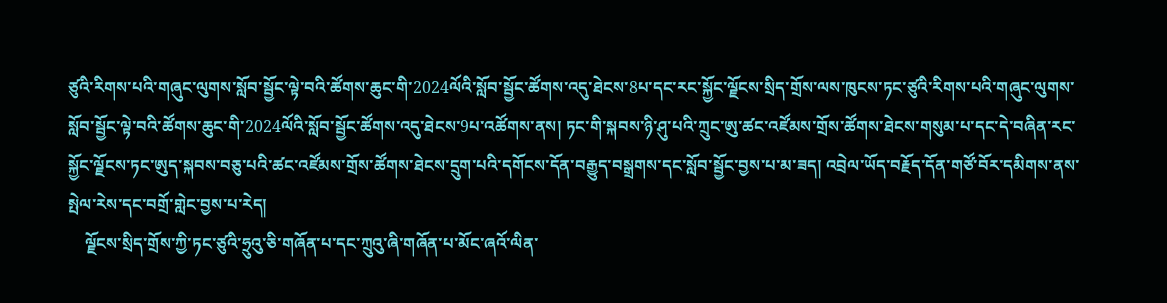ཙུའི་རིགས་པའི་གཞུང་ལུགས་སློབ་སྦྱོང་ལྟེ་བའི་ཚོགས་ཆུང་གི་2024ལོའི་སློབ་སྦྱོང་ཚོགས་འདུ་ཐེངས་8པ་དང་རང་སྐྱོང་ལྗོངས་སྲིད་གྲོས་ལས་ཁུངས་ཏང་ཙུའི་རིགས་པའི་གཞུང་ལུགས་སློབ་སྦྱོང་ལྟེ་བའི་ཚོགས་ཆུང་གི་2024ལོའི་སློབ་སྦྱོང་ཚོགས་འདུ་ཐེངས་9པ་འཚོགས་ནས། ཏང་གི་སྐབས་ཉི་ཤུ་པའི་ཀྲུང་ཨུ་ཚང་འཛོམས་གྲོས་ཚོགས་ཐེངས་གསུམ་པ་དང་དེ་བཞིན་རང་སྐྱོང་ལྗོངས་ཏང་ཨུད་སྐབས་བཅུ་པའི་ཚང་འཛོམས་གྲོས་ཚོགས་ཐེངས་དྲུག་པའི་དགོངས་དོན་བརྒྱུད་བསྒྲགས་དང་སློབ་སྦྱོང་བྱས་པ་མ་ཟད། འབྲེལ་ཡོད་བརྗོད་དོན་གཙོ་བོར་དམིགས་ནས་སྤེལ་རེས་དང་བགྲོ་གླེང་བྱས་པ་རེད།
    ལྗོངས་སྲིད་གྲོས་ཀྱི་ཏང་ཙུའི་ཧྲུའུ་ཅི་གཞོན་པ་དང་ཀྲུའུ་ཞི་གཞོན་པ་མོང་ཞའོ་ལིན་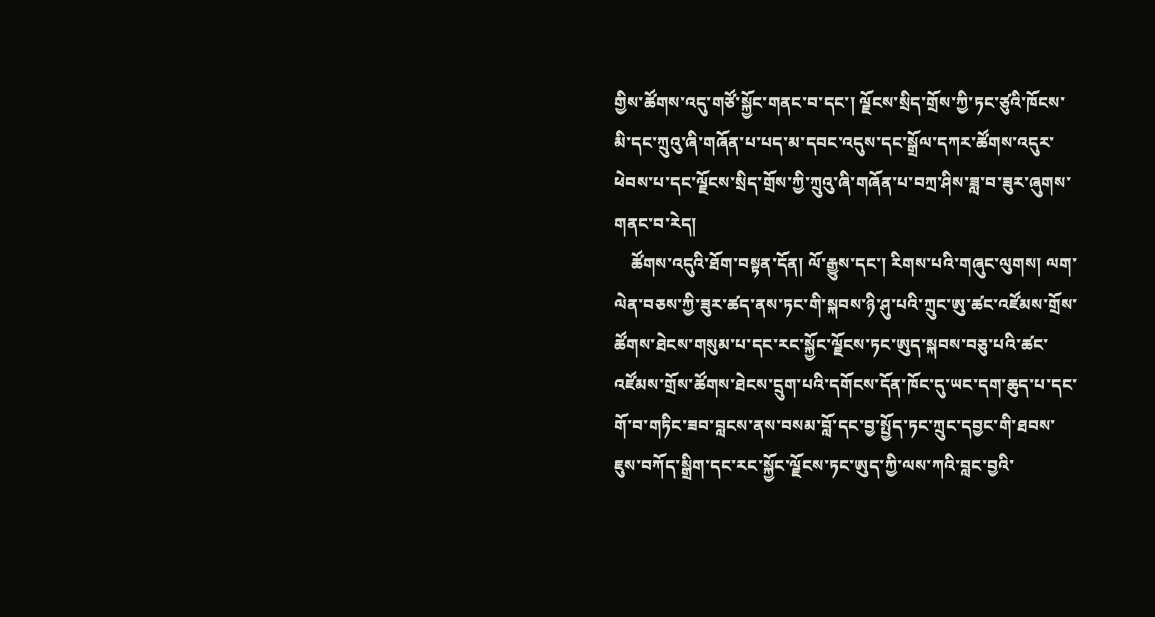གྱིས་ཚོགས་འདུ་གཙོ་སྐྱོང་གནང་བ་དང་། ལྗོངས་སྲིད་གྲོས་ཀྱི་ཏང་ཙུའི་ཁོངས་མི་དང་ཀྲུའུ་ཞི་གཞོན་པ་པད་མ་དབང་འདུས་དང་སྒྲོལ་དཀར་ཚོགས་འདུར་ཕེབས་པ་དང་ལྗོངས་སྲིད་གྲོས་ཀྱི་ཀྲུའུ་ཞི་གཞོན་པ་བཀྲ་ཤིས་ཟླ་བ་ཟུར་ཞུགས་གནང་བ་རེད།
    ཚོགས་འདུའི་ཐོག་བསྟན་དོན། ལོ་རྒྱུས་དང་། རིགས་པའི་གཞུང་ལུགས། ལག་ལེན་བཅས་ཀྱི་ཟུར་ཚད་ནས་ཏང་གི་སྐབས་ཉི་ཤུ་པའི་ཀྲུང་ཨུ་ཚང་འཛོམས་གྲོས་ཚོགས་ཐེངས་གསུམ་པ་དང་རང་སྐྱོང་ལྗོངས་ཏང་ཨུད་སྐབས་བཅུ་པའི་ཚང་འཛོམས་གྲོས་ཚོགས་ཐེངས་དྲུག་པའི་དགོངས་དོན་ཁོང་དུ་ཡང་དག་ཆུད་པ་དང་གོ་བ་གཏིང་ཟབ་བླངས་ནས་བསམ་བློ་དང་བྱ་སྤྱོད་ཏང་ཀྲུང་དབྱང་གི་ཐབས་ཇུས་བཀོད་སྒྲིག་དང་རང་སྐྱོང་ལྗོངས་ཏང་ཨུད་ཀྱི་ལས་ཀའི་བླང་བྱའི་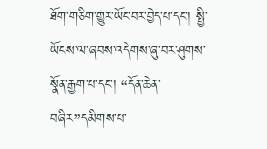ཐོག་གཅིག་གྱུར་ཡོང་བར་བྱེད་པ་དང་། སྤྱི་ཡོངས་ལ་ཞབས་འདེགས་ཞུ་བར་ཤུགས་སྣོན་རྒྱག་པ་དང་། “དོན་ཆེན་བཞིར”དམིགས་པ་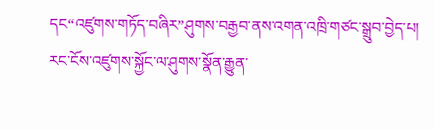དང“འཛུགས་གཏོད་བཞིར”ཤུགས་བརྒྱབ་ནས་འགན་འཁྲི་གཙང་སྒྲུབ་བྱེད་པ། རང་ངོས་འཛུགས་སྐྱོང་ལ་ཤུགས་སྣོན་རྒྱུན་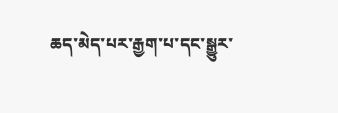ཆད་མེད་པར་རྒྱག་པ་དང་སྒྱུར་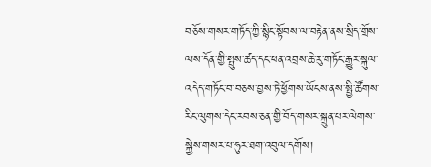བཅོས་གསར་གཏོད་ཀྱི་སྙིང་སྟོབས་ལ་བརྟེན་ནས་སྲིད་གྲོས་ལས་དོན་གྱི་སྤུས་ཚད་དང་ཕན་འབྲས་ཆེ་རུ་གཏོང་རྒྱུར་སྐུལ་འདེད་གཏོང་བ་བཅས་བྱས་ཏེ་ཕྱོགས་ཡོངས་ནས་སྤྱི་ཚོགས་རིང་ལུགས་དེང་རབས་ཅན་གྱི་བོད་གསར་སྐྲུན་པར་ལེགས་སྐྱེས་གསར་པ་ཧུར་ཐག་འབུལ་དགོས།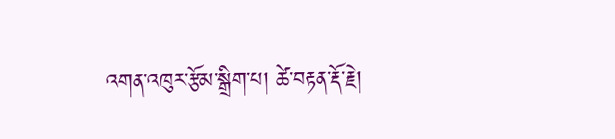འགན་འཁུར་རྩོམ་སྒྲིག་པ། ཚེ་བརྟན་རྡོ་རྗེ།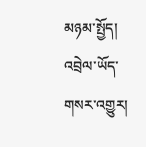མཉམ་སྤྱོད།
འབྲེལ་ཡོད་གསར་འགྱུར།